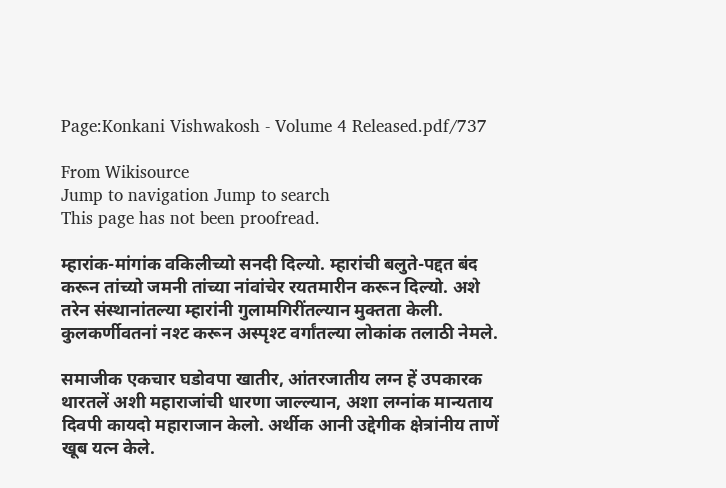Page:Konkani Vishwakosh - Volume 4 Released.pdf/737

From Wikisource
Jump to navigation Jump to search
This page has not been proofread.

म्हारांक-मांगांक वकिलीच्यो सनदी दिल्यो. म्हारांची बलुते-पद्दत बंद करून तांच्यो जमनी तांच्या नांवांचेर रयतमारीन करून दिल्यो. अशे तरेन संस्थानांतल्या म्हारांनी गुलामगिरींतल्यान मुक्तता केली. कुलकर्णीवतनां नश्ट करून अस्पृश्ट वर्गांतल्या लोकांक तलाठी नेमले.

समाजीक एकचार घडोवपा खातीर, आंतरजातीय लग्न हें उपकारक थारतलें अशी महाराजांची धारणा जाल्ल्यान, अशा लग्नांक मान्यताय दिवपी कायदो महाराजान केलो. अर्थीक आनी उद्देगीक क्षेत्रांनीय ताणें खूब यत्न केले.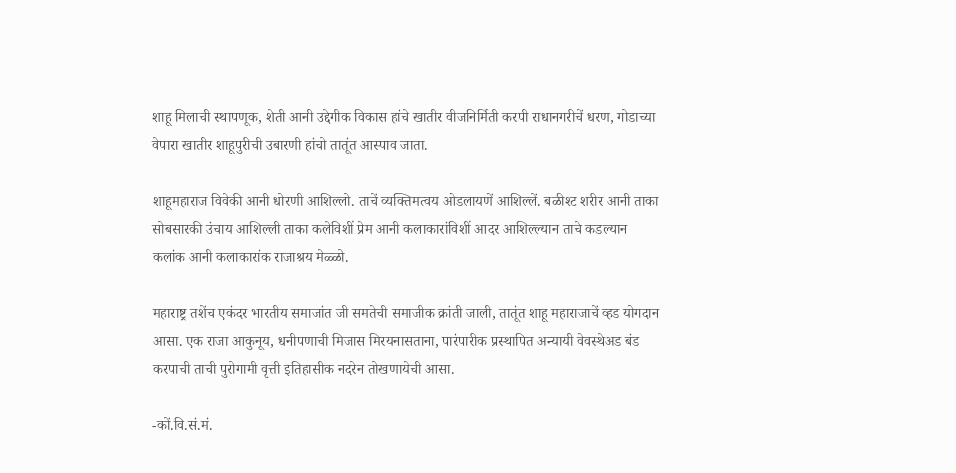शाहू मिलाची स्थापणूक, शेती आनी उद्देगीक विकास हांचे खातीर वीजनिर्मिती करपी राधानगरीचें धरण, गोडाच्या वेपारा खातीर शाहूपुरीची उबारणी हांचो तातूंत आस्पाव जाता.

शाहूमहाराज विवेकी आनी धोरणी आशिल्लो. ताचें व्यक्तिमत्वय ओडलायणें आशिल्लें. बळीश्ट शरीर आनी ताका सोबसारकी उंचाय आशिल्ली ताका कलेविशीं प्रेम आनी कलाकारांविशीं आदर आशिल्ल्यान ताचे कडल्यान कलांक आनी कलाकारांक राजाश्रय मेळ्ळो.

महाराष्ट्र तशेंच एकंदर भारतीय समाजांत जी समतेची समाजीक क्रांती जाली, तातूंत शाहू महाराजाचें व्हड योगदान आसा. एक राजा आकुनूय, धनीपणाची मिजास मिरयनासताना, पारंपारीक प्रस्थापित अन्यायी वेवस्थेअड बंड करपाची ताची पुरोगामी वृत्ती इतिहासीक नदरेन तोखणायेची आसा.

-कों.वि.सं.मं.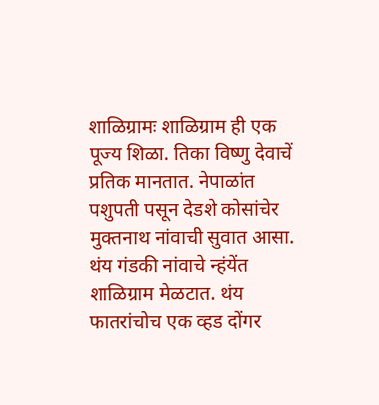शाळिग्रामः शाळिग्राम ही एक पूज्य शिळा. तिका विष्णु देवाचें प्रतिक मानतात. नेपाळांत पशुपती पसून देडशे कोसांचेर मुक्तनाथ नांवाची सुवात आसा. थंय गंडकी नांवाचे न्हंयेंत शाळिग्राम मेळटात. थंय फातरांचोच एक व्हड दोंगर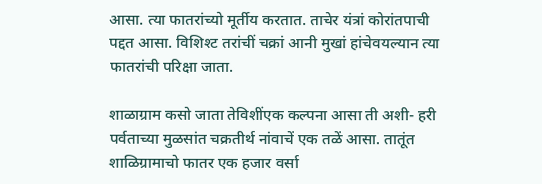आसा. त्या फातरांच्यो मूर्तीय करतात. ताचेर यंत्रां कोरांतपाची पद्दत आसा. विशिश्ट तरांचीं चक्रां आनी मुखां हांचेवयल्यान त्या फातरांची परिक्षा जाता.

शाळाग्राम कसो जाता तेविशींएक कल्पना आसा ती अशी- हरी पर्वताच्या मुळसांत चक्रतीर्थ नांवाचें एक तळें आसा. तातूंत शाळिग्रामाचो फातर एक हजार वर्सा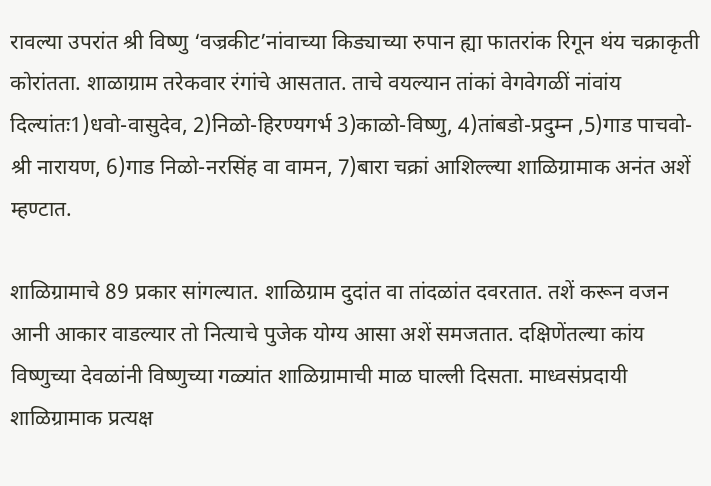रावल्या उपरांत श्री विष्णु ‘वज्रकीट’नांवाच्या किड्याच्या रुपान ह्या फातरांक रिगून थंय चक्राकृती कोरांतता. शाळाग्राम तरेकवार रंगांचे आसतात. ताचे वयल्यान तांकां वेगवेगळीं नांवांय दिल्यांतः1)धवो-वासुदेव, 2)निळो-हिरण्यगर्भ 3)काळो-विष्णु, 4)तांबडो-प्रदुम्न ,5)गाड पाचवो-श्री नारायण, 6)गाड निळो-नरसिंह वा वामन, 7)बारा चक्रां आशिल्ल्या शाळिग्रामाक अनंत अशें म्हण्टात.

शाळिग्रामाचे 89 प्रकार सांगल्यात. शाळिग्राम दुदांत वा तांदळांत दवरतात. तशें करून वजन आनी आकार वाडल्यार तो नित्याचे पुजेक योग्य आसा अशें समजतात. दक्षिणेंतल्या कांय विष्णुच्या देवळांनी विष्णुच्या गळ्यांत शाळिग्रामाची माळ घाल्ली दिसता. माध्वसंप्रदायी शाळिग्रामाक प्रत्यक्ष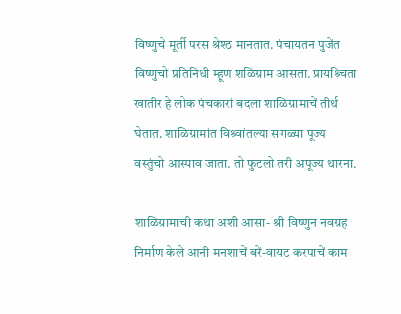विष्णुचे मूर्ती परस श्रेश्ठ मानतात. पंचायतन पुजेंत विष्णुचो प्रतिनिधी म्हूण शळिग्राम आसता. प्रायश्र्चिता खातीर हे लोक पंचकारां बदला शाळिग्रामाचें तीर्थ घेतात. शाळिग्रामांत विश्र्वांतल्या सगळ्या पूज्य वस्तुंचो आस्पाव जाता. तो फुटलो तरी अपूज्य थारना.

शाळिग्रामाची कथा अशी आसा- श्री विष्णुन नवग्रह निर्माण केले आनी मनशाचें बरें-वायट करपाचें काम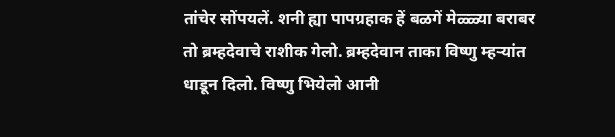तांचेर सोंपयलें. शनी ह्या पापग्रहाक हें बळगें मेळ्ळ्या बराबर तो ब्रम्हदेवाचे राशीक गेलो. ब्रम्हदेवान ताका विष्णु म्हऱ्यांत धाडून दिलो. विष्णु भियेलो आनी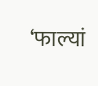‘फाल्यां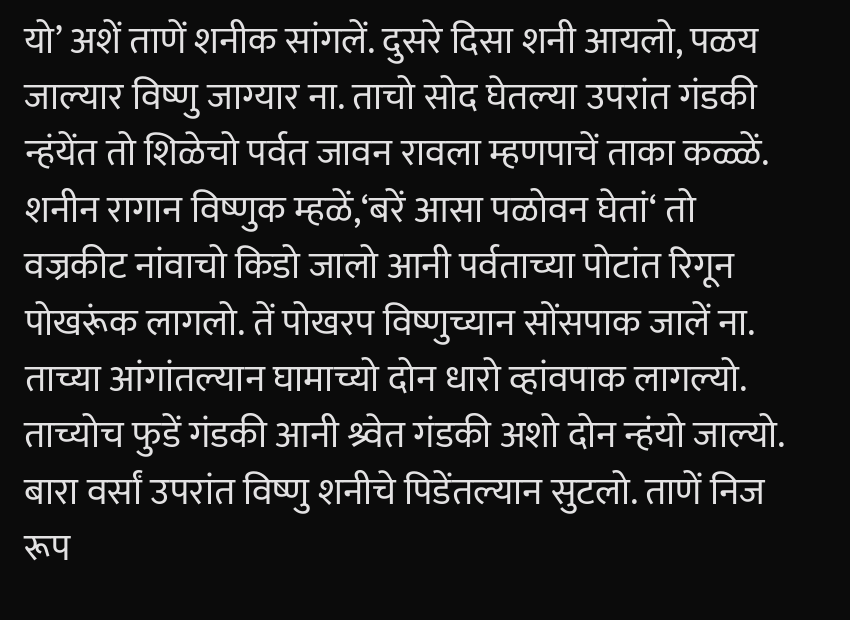यो’ अशें ताणें शनीक सांगलें. दुसरे दिसा शनी आयलो, पळय जाल्यार विष्णु जाग्यार ना. ताचो सोद घेतल्या उपरांत गंडकी न्हंयेंत तो शिळेचो पर्वत जावन रावला म्हणपाचें ताका कळ्ळें. शनीन रागान विष्णुक म्हळें,‘बरें आसा पळोवन घेतां‘ तो वज्रकीट नांवाचो किडो जालो आनी पर्वताच्या पोटांत रिगून पोखरूंक लागलो. तें पोखरप विष्णुच्यान सोंसपाक जालें ना. ताच्या आंगांतल्यान घामाच्यो दोन धारो व्हांवपाक लागल्यो. ताच्योच फुडें गंडकी आनी श्र्वेत गंडकी अशो दोन न्हंयो जाल्यो. बारा वर्सां उपरांत विष्णु शनीचे पिडेंतल्यान सुटलो. ताणें निज रूप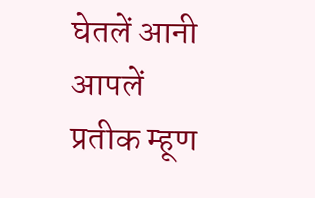घेतलें आनी आपलें प्रतीक म्हूण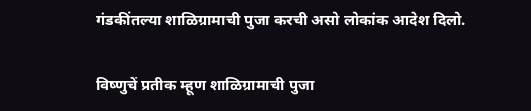गंडकींतल्या शाळिग्रामाची पुजा करची असो लोकांक आदेश दिलो.

विष्णुचें प्रतीक म्हूण शाळिग्रामाची पुजा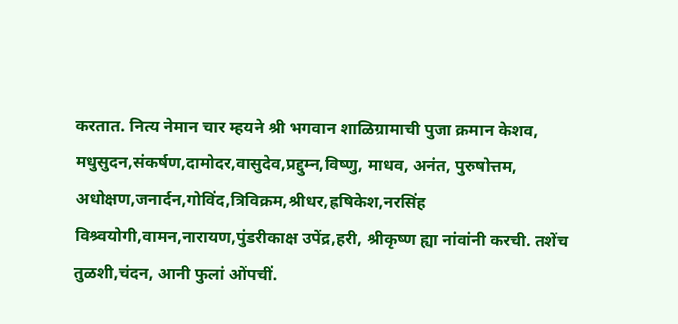करतात. नित्य नेमान चार म्हयने श्री भगवान शाळिग्रामाची पुजा क्रमान केशव, मधुसुदन,संकर्षण,दामोदर,वासुदेव,प्रद्दुम्न,विष्णु, माधव, अनंत, पुरुषोत्तम, अधोक्षण,जनार्दन,गोविंद,त्रिविक्रम,श्रीधर,ह्रषिकेश,नरसिंह विश्र्वयोगी,वामन,नारायण,पुंडरीकाक्ष उपेंद्र,हरी, श्रीकृष्ण ह्या नांवांनी करची. तशेंच तुळशी,चंदन, आनी फुलां ओंपचीं.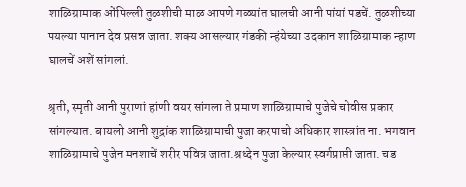शाळिग्रामाक ओंपिल्ली तुळशीची माळ आपणे गळ्यांत घालची आनी पांयां पडचें. तुळशीच्या पयल्या पानान देव प्रसन्न जाता. शक्य आसल्यार गंडकी न्हंयेच्या उदकान शाळिग्रामाक न्हाण घालचें अशें सांगलां.

श्रृती, स्मृती आनी पुराणां हांणी वयर सांगला ते प्रमाण शाळिग्रामाचे पुजेचे चोवीस प्रकार सांगल्यात. बायलो आनी शुद्रांक शाळिग्रामाची पुजा करपाचो अधिकार शास्त्रांत ना. भगवान शाळिग्रामाचे पुजेन मनशाचें शरीर पवित्र जाता.श्रध्देन पुजा केल्यार स्वर्गप्राप्ती जाता. चड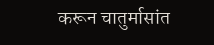करून चातुर्मासांत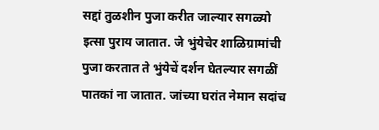सद्दां तुळशीन पुजा करीत जाल्यार सगळ्यो इत्सा पुराय जातात. जे भुंयेचेर शाळिग्रामांची पुजा करतात ते भुंयेचें दर्शन घेतल्यार सगळीं पातकां ना जातात. जांच्या घरांत नेमान सदांच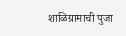शाळिग्रामाची पुजा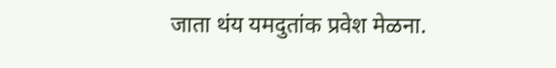जाता थंय यमदुतांक प्रवेश मेळना.